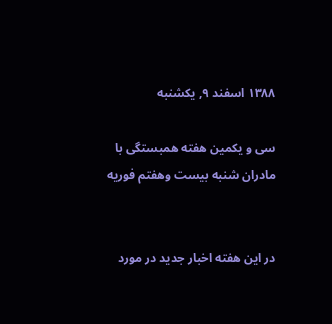۱۳۸۸ اسفند ۹, یکشنبه

سی و یکمین هفته همبستگی با مادران شنبه بیست وهفتم فوریه


در این هفته اخبار جدید در مورد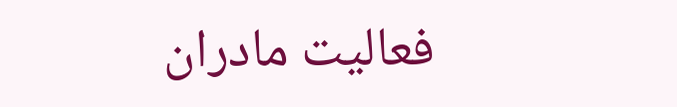فعالیت مادران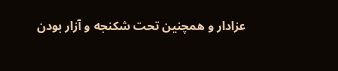عزادار و همچنین تحت شکنجه و آزار بودن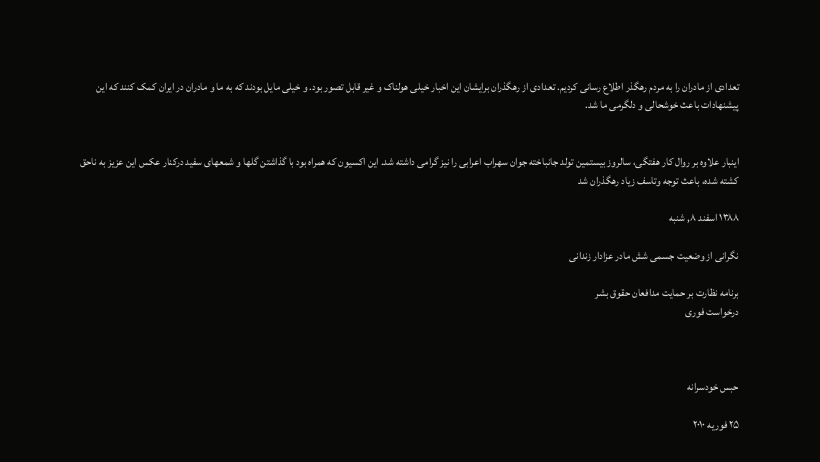تعدادی از مادران را به مردم رهگذر اطلاع رسانی کردیم. تعدادی از رهگذران برایشان این اخبار خیلی هولناک و غیر قابل تصور بود. و خیلی مایل بودند که به ما و مادران در ایران کمک کنند که این پیشنهادات باعث خوشحالی و دلگرمی ما شد.


اینبار علاوه بر روال کار هفتگی، سالروز بیستمین تولد جانباخته جوان سهراب اعرابی را نیز گرامی داشته شد. این اکسیون که همراه بود با گذاشتن گلها و شمعهای سفید درکنار عکس این عزیز به ناحق کشته شده، باعث توجه وتاسف زیاد رهگذران شد

۱۳۸۸ اسفند ۸, شنبه

نگرانی از وضعیت جسمی شش مادر عزادار زندانی

برنامه نظارت بر حمایت مدافعان حقوق بشر
درخواست فوری



حبس خودسرانه

۲۵ فوریه ۲۰۱۰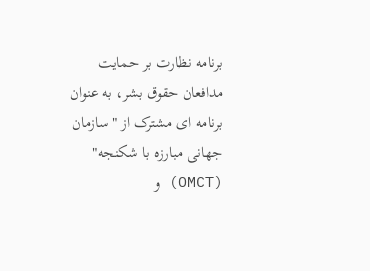برنامه نظارت بر حمایت مدافعان حقوق بشر، به عنوان برنامه ای مشترک از "سازمان جهانی مبارزه با شکنجه" (OMCT) و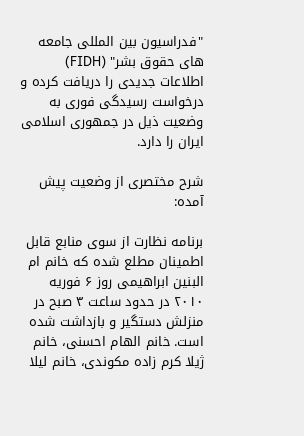"فدراسیون بین المللی جامعه های حقوق بشر" (FIDH) اطلاعات جدیدی را دریافت کرده و درخواست رسیدگی فوری به وضعیت ذیل در جمهوری اسلامی ایران را دارد.

شرح مختصری از وضعیت پیش آمده:

برنامه نظارت از سوی منابع قابل اطمینان مطلع شده که خانم ام البنین ابراهیمی روز ۶ فوریه ۲۰۱۰ در حدود ساعت ۳ صبح در منزلش دستگیر و بازداشت شده است. خانم الهام احسنی، خانم ژیلا کرم زاده مکوندی، خانم لیلا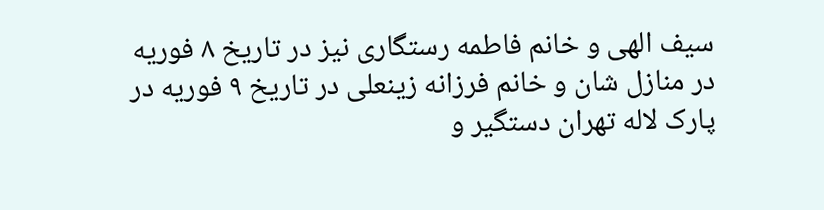سیف الهی و خانم فاطمه رستگاری نیز در تاریخ ۸ فوریه در منازل شان و خانم فرزانه زینعلی در تاریخ ۹ فوریه در پارک لاله تهران دستگیر و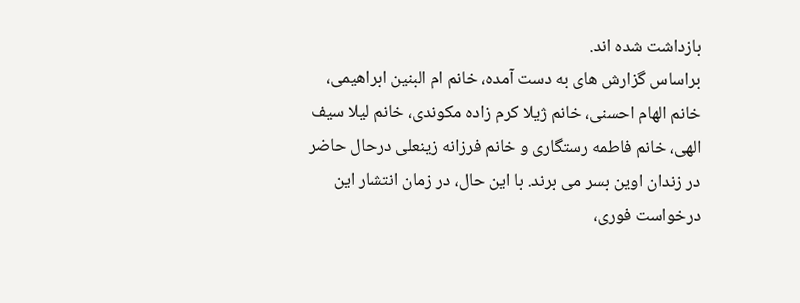بازداشت شده اند.
براساس گزارش های به دست آمده، خانم ام البنین ابراهیمی، خانم الهام احسنی، خانم ژیلا کرم زاده مکوندی، خانم لیلا سیف الهی، خانم فاطمه رستگاری و خانم فرزانه زینعلی درحال حاضر در زندان اوین بسر می برند. با این حال، در زمان انتشار این درخواست فوری،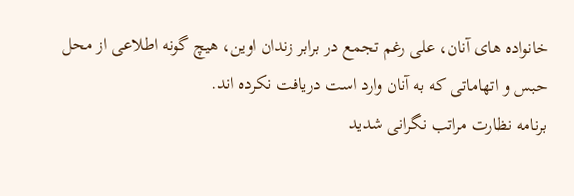خانواده های آنان، علی رغم تجمع در برابر زندان اوین، هیچ گونه اطلاعی از محل حبس و اتهاماتی که به آنان وارد است دریافت نکرده اند.
برنامه نظارت مراتب نگرانی شدید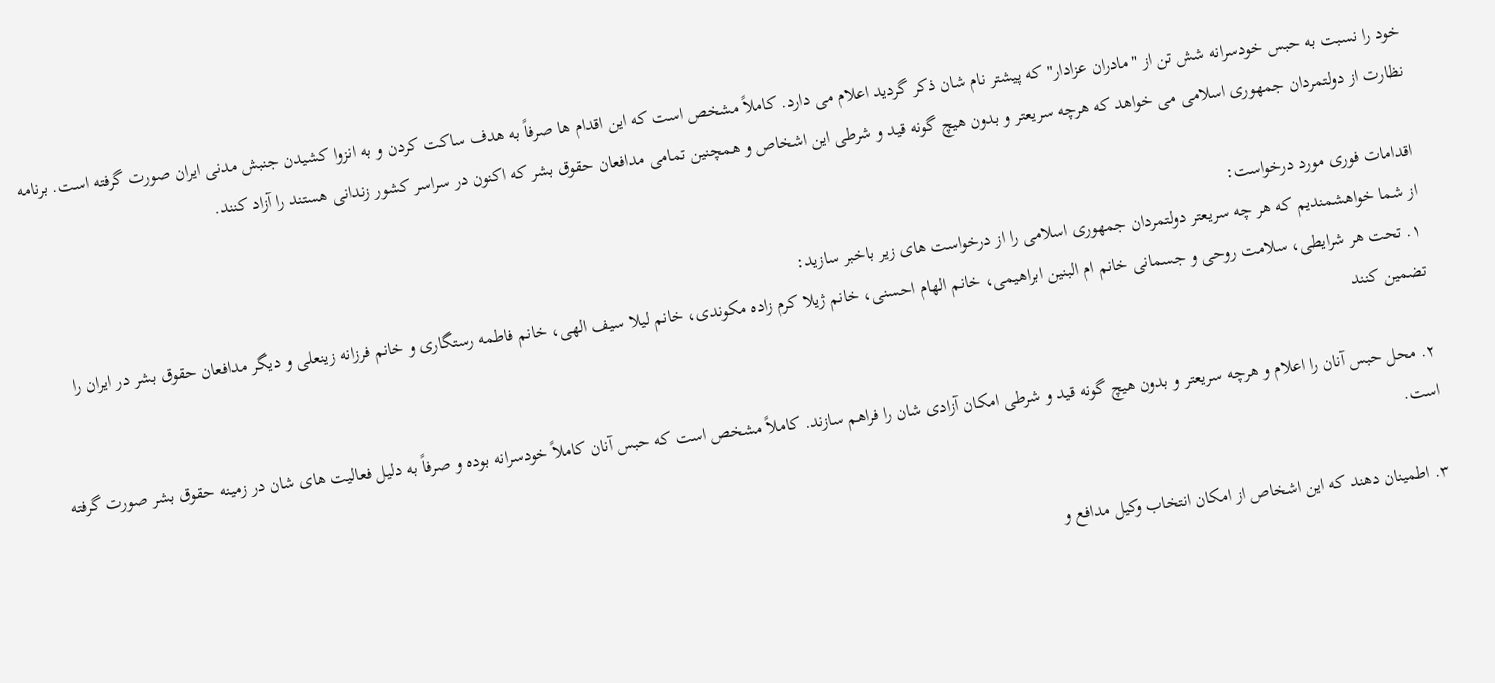خود را نسبت به حبس خودسرانه شش تن از "مادران عزادار" که پیشتر نام شان ذکر گردید اعلام می دارد. کاملاً مشخص است که این اقدام ها صرفاً به هدف ساکت کردن و به انزوا کشیدن جنبش مدنی ایران صورت گرفته است. برنامه نظارت از دولتمردان جمهوری اسلامی می خواهد که هرچه سریعتر و بدون هیچ گونه قید و شرطی این اشخاص و همچنین تمامی مدافعان حقوق بشر که اکنون در سراسر کشور زندانی هستند را آزاد کنند.

اقدامات فوری مورد درخواست:
از شما خواهشمندیم که هر چه سریعتر دولتمردان جمهوری اسلامی را از درخواست های زیر باخبر سازید:
۱. تحت هر شرایطی، سلامت روحی و جسمانی خانم ام البنین ابراهیمی، خانم الهام احسنی، خانم ژیلا کرم زاده مکوندی، خانم لیلا سیف الهی، خانم فاطمه رستگاری و خانم فرزانه زینعلی و دیگر مدافعان حقوق بشر در ایران را تضمین کنند

۲. محل حبس آنان را اعلام و هرچه سریعتر و بدون هیچ گونه قید و شرطی امکان آزادی شان را فراهم سازند. کاملاً مشخص است که حبس آنان کاملاً خودسرانه بوده و صرفاً به دلیل فعالیت های شان در زمینه حقوق بشر صورت گرفته است.

۳. اطمینان دهند که این اشخاص از امکان انتخاب وکیل مدافع و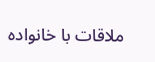ملاقات با خانواده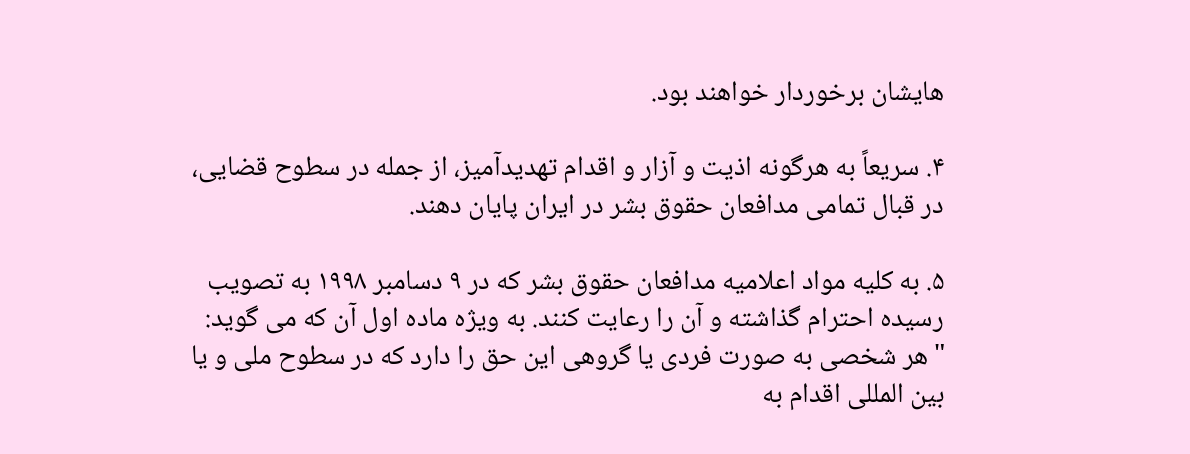هایشان برخوردار خواهند بود.

۴. سریعاً به هرگونه اذیت و آزار و اقدام تهدیدآمیز، از جمله در سطوح قضایی، در قبال تمامی مدافعان حقوق بشر در ایران پایان دهند.

۵. به کلیه مواد اعلامیه مدافعان حقوق بشر که در ۹ دسامبر ۱۹۹۸ به تصویب رسیده احترام گذاشته و آن را رعایت کنند. به ویژه ماده اول آن که می گوید: "هر شخصی به صورت فردی یا گروهی این حق را دارد که در سطوح ملی و یا بین المللی اقدام به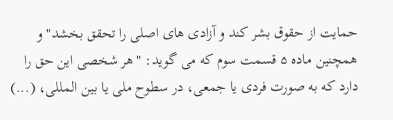حمایت از حقوق بشر کند و آزادی های اصلی را تحقق بخشد" و همچنین ماده ۵ قسمت سوم که می گوید: "هر شخصی این حق را دارد که به صورت فردی یا جمعی، در سطوح ملی یا بین المللی، (...)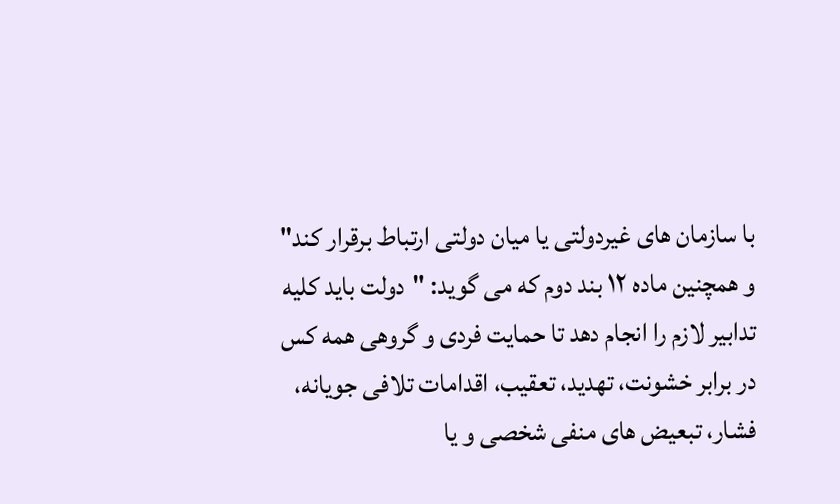با سازمان های غیردولتی یا میان دولتی ارتباط برقرار کند" و همچنین ماده ۱۲ بند دوم که می گوید: "دولت باید کلیه تدابیر لازم را انجام دهد تا حمایت فردی و گروهی همه کس در برابر خشونت، تهدید، تعقیب، اقدامات تلافی جویانه، فشار، تبعیض های منفی شخصی و یا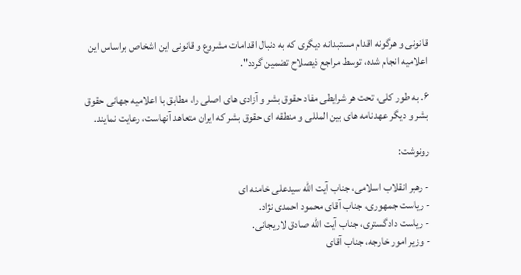قانونی و هرگونه اقدام مستبدانه دیگری که به دنبال اقدامات مشروع و قانونی این اشخاص براساس این اعلامیه انجام شده، توسط مراجع ذیصلاح تضمین گردد".

۶. به طور کلی، تحت هر شرایطی مفاد حقوق بشر و آزادی های اصلی را، مطابق با اعلامیه جهانی حقوق بشر و دیگر عهدنامه های بین المللی و منطقه ای حقوق بشر که ایران متعاهد آنهاست، رعایت نمایند.

رونوشت:

- رهبر انقلاب اسلامی، جناب آیت الله سیدعلی خامنه ای
- ریاست جمهوری، جناب آقای محمود احمدی نژاد.
- ریاست دادگستری، جناب آیت الله صادق لاریجانی.
- وزیر امور خارجه، جناب آقای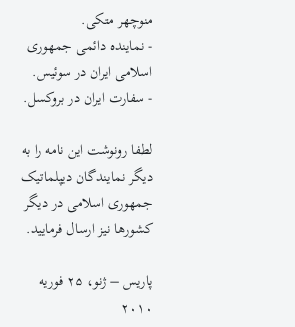منوچهر متکی.
- نماینده دائمی جمهوری اسلامی ایران در سوئیس.
- سفارت ایران در بروکسل.

لطفا رونوشت این نامه را به دیگر نمایندگان دیپلماتیک جمهوری اسلامی در دیگر کشورها نیز ارسال فرمایید.

پاریس – ژنو، ۲۵ فوریه ۲۰۱۰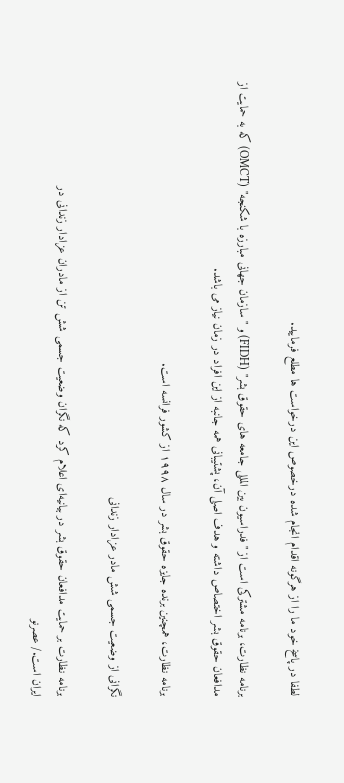لطفا در پاسخ خود ما را از هرگونه اقدام انجام شده درخصوص این درخواست ها مطلع فرمایید.

برنامه نظارت، برنامه مشترکی است از "فدراسیون بین المللی جامعه های حقوق بشر" (FIDH) و "سازمان جهانی مبارزه با شکنجه" (OMCT) که به حمایت از مدافعان حقوق بشر اختصاص داشته و هدف اصلی آن، پشتیبانی همه جانبه از این افراد در زمان نیاز می باشد.

برنامه نظارت، همچنین برنده جایزه حقوق بشر در سال ۱۹۹۸ از کشور فرانسه است.

نگرانی از وضعیت جسمی شش مادر عزادار زندانی

برنامه نظارت بر حمایت مدافعان حقوق بشر در بیانیه‌ای اعلام کرد که نگران وضعیت جسمی شش تن از مادران عزادار زندانی در
ایران است./ عصرنو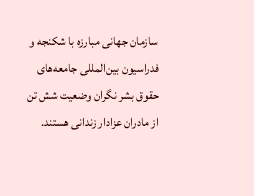سازمان جهانی مبارزه با شکنجه و فدراسیون بین‌المللی جامعه‌های حقوق بشر نگران وضعیت شش تن از مادران عزادار زندانی هستند.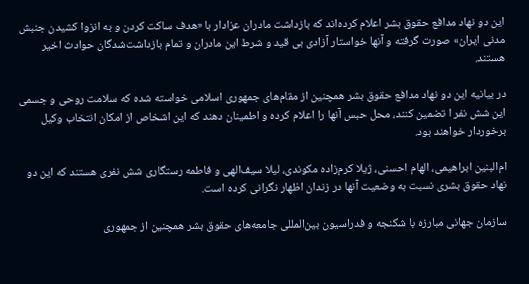این دو نهاد مدافع حقوق بشر اعلام کرده‌اند که بازداشت مادران عزادار با «هدف ساکت کردن و به انزوا کشیدن جنبش مدنی ایران» صورت گرفته و آنها خواستار آزادی بی قید و شرط این مادران و تمام بازداشت‌شدگان حوادث اخیر هستند.

در بیانیه این دو نهاد مدافع حقوق بشر همچنین از مقام‌های جمهوری اسلامی خواسته شده که سلامت روحی و جسمی این شش نفر ا تضمین کنند، محل حبس آنها را اعلام کرده و اطمینان دهند که این اشخاص از امکان انتخاب وکیل برخوردار خواهند بود.

ام‌البنین ابراهیمی، الهام احسنی، ژیلا کرم‌زاده مکوندی، لیلا سیف‌الهی و فاطمه رستگاری شش نفری هستند که این دو نهاد حقوق بشری نسبت به وضعیت آنها در زندان اظهار نگرانی کرده است.

سازمان جهانی مبارزه با شکنجه و فدراسیون بین‌المللی جامعه‌های حقوق بشر همچنین از جمهوری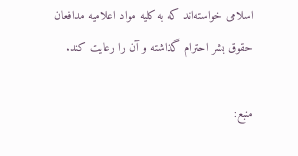اسلامی خواسته‌اند که به کلیه مواد اعلامیه مدافعان حقوق بشر احترام گذاشته و آن را رعایت کند.

منبع: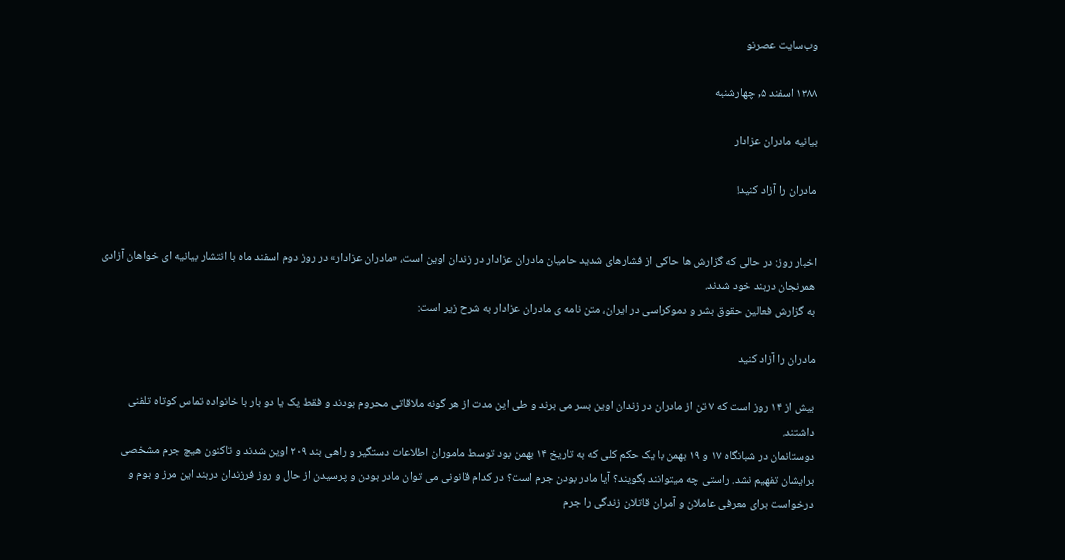وب‌سایت عصرنو

۱۳۸۸ اسفند ۵, چهارشنبه

بیانیه مادران عزادار

مادران را آزاد کنید!


اخبار روز: در حالی که گزارش ها حاکی از فشارهای شدید حامیان مادران عزادار در زندان اوین است، «مادران عزادار» در روز دوم اسفند ماه با انتشار بیانیه ای خواهان آزادی همرنجان دربند خود شدند.
به گزارش فعالین حقوق بشر و دموکراسی در ایران، متن نامه ی مادران عزادار به شرح زیر است:

مادران را آزاد کنید

بیش از ۱۴ روز است که ۷ تن از مادران در زندان اوین بسر می برند و طی این مدت از هر گونه ملاقاتی محروم بودند و فقط یک یا دو بار با خانواده تماس کوتاه تلفنی داشتند.
دوستانمان در شبانگاه ۱۷ و ۱۹ بهمن با یک حکم کلی که به تاریخ ۱۴ بهمن بود توسط ماموران اطلاعات دستگیر و راهی بند ۲۰۹ اوین شدند و تاکنون هیچ جرم مشخصی برایشان تفهیم نشد. راستی چه میتوانند بگویند؟ آیا مادر بودن جرم است؟ در کدام قانونی می توان مادر بودن و پرسیدن از حال و روز فرزندان دربند این مرز و بوم و درخواست برای معرفی عاملان و آمران قاتلان زندگی را جرم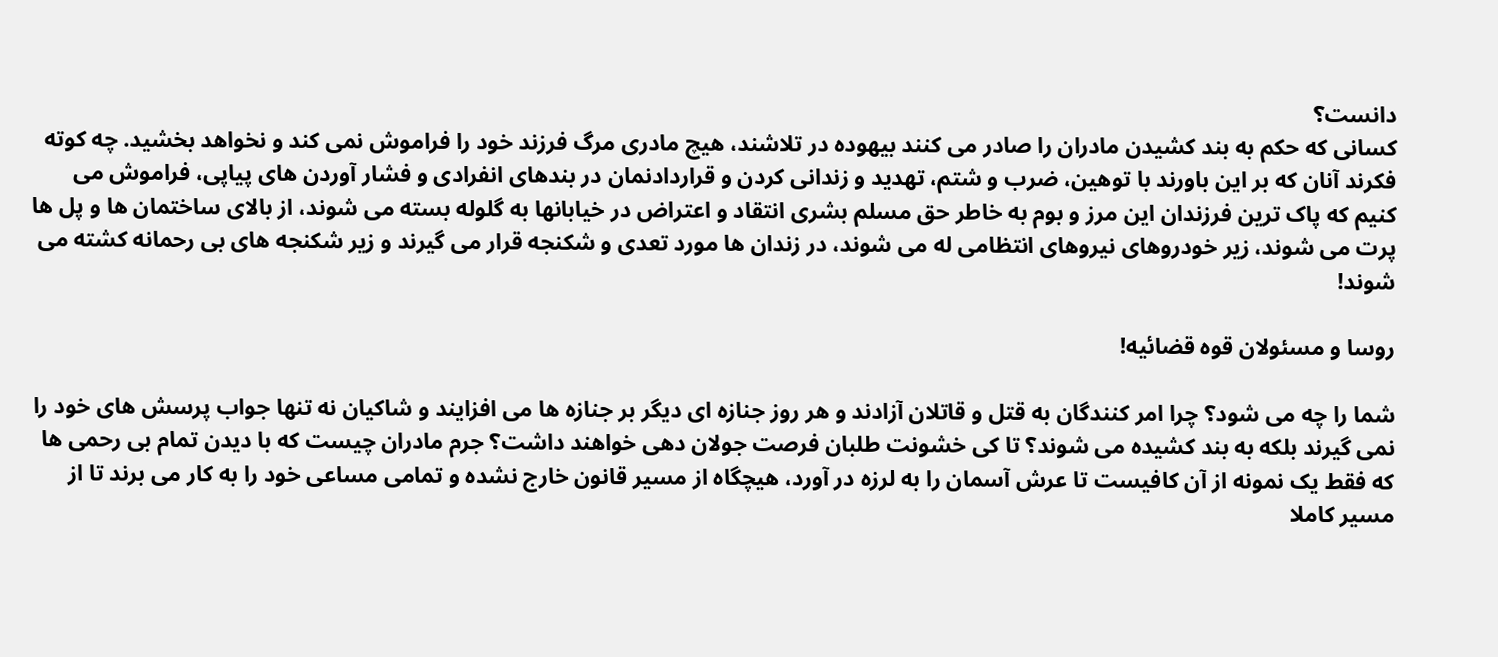دانست؟
کسانی که حکم به بند کشیدن مادران را صادر می کنند بیهوده در تلاشند، هیچ مادری مرگ فرزند خود را فراموش نمی کند و نخواهد بخشید. چه کوته فکرند آنان که بر این باورند با توهین، ضرب و شتم، تهدید و زندانی کردن و قراردادنمان در بندهای انفرادی و فشار آوردن های پیاپی، فراموش می کنیم که پاک ترین فرزندان این مرز و بوم به خاطر حق مسلم بشری انتقاد و اعتراض در خیابانها به گلوله بسته می شوند، از بالای ساختمان ها و پل ها پرت می شوند، زیر خودروهای نیروهای انتظامی له می شوند، در زندان ها مورد تعدی و شکنجه قرار می گیرند و زیر شکنجه های بی رحمانه کشته می شوند!

روسا و مسئولان قوه قضائیه!

شما را چه می شود؟ چرا امر کنندگان به قتل و قاتلان آزادند و هر روز جنازه ای دیگر بر جنازه ها می افزایند و شاکیان نه تنها جواب پرسش های خود را نمی گیرند بلکه به بند کشیده می شوند؟ تا کی خشونت طلبان فرصت جولان دهی خواهند داشت؟ جرم مادران چیست که با دیدن تمام بی رحمی ها که فقط یک نمونه از آن کافیست تا عرش آسمان را به لرزه در آورد، هیچگاه از مسیر قانون خارج نشده و تمامی مساعی خود را به کار می برند تا از مسیر کاملا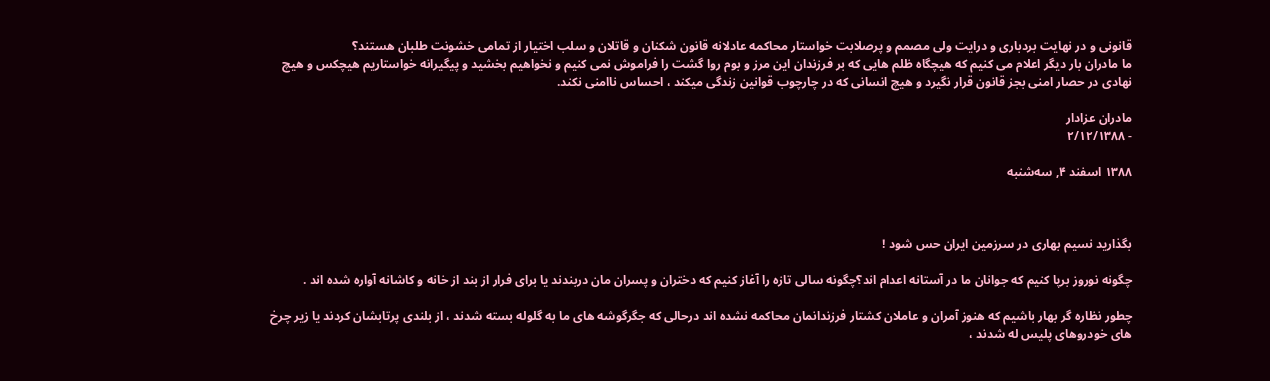قانونی و در نهایت بردباری و درایت ولی مصمم و پرصلابت خواستار محاکمه عادلانه قانون شکنان و قاتلان و سلب اختیار از تمامی خشونت طلبان هستند؟
ما مادران بار دیگر اعلام می کنیم که هیچگاه ظلم هایی که بر فرزندان این مرز و بوم روا گشت را فراموش نمی کنیم و نخواهیم بخشید و پیگیرانه خواستاریم هیچکس و هیچ نهادی در حصار امنی بجز قانون قرار نگیرد و هیچ انسانی که در چارچوب قوانین زندگی میکند ، احساس ناامنی نکند.

مادران عزادار
- ۲/۱۲/۱٣٨٨

۱۳۸۸ اسفند ۴, سه‌شنبه



بگذارید نسیم بهاری در سرزمین ایران حس شود !

چگونه نوروز برپا کنیم که جوانان ما در آستانه اعدام اند؟چگونه سالی تازه را آغاز کنیم که دختران و پسران مان دربندند یا برای فرار از بند از خانه و کاشانه آواره شده اند .

چطور نظاره گر بهار باشیم که هنوز آمران و عاملان کشتار فرزندانمان محاکمه نشده اند درحالی که جگرگوشه های ما به گلوله بسته شدند ، از بلندی پرتابشان کردند یا زیر چرخ های خودروهای پلیس له شدند ،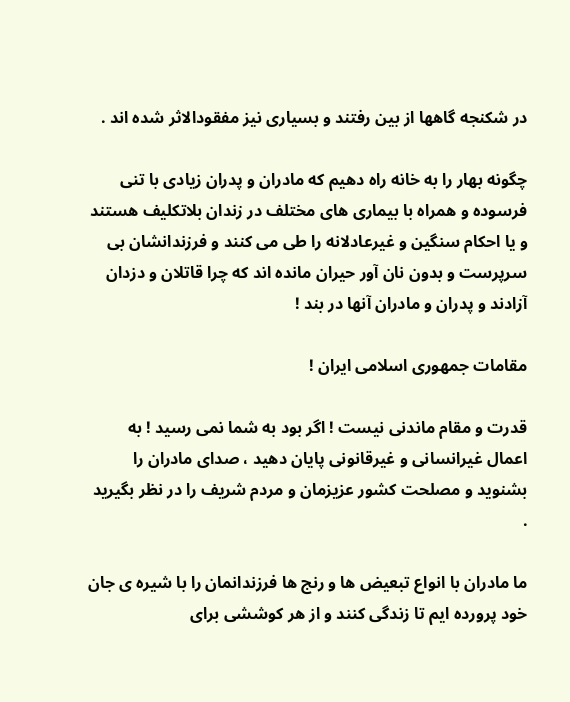در شکنجه گاهها از بین رفتند و بسیاری نیز مفقودالاثر شده اند .

چگونه بهار را به خانه راه دهیم که مادران و پدران زیادی با تنی فرسوده و همراه با بیماری های مختلف در زندان بلاتکلیف هستند و یا احکام سنگین و غیرعادلانه را طی می کنند و فرزندانشان بی سرپرست و بدون نان آور حیران مانده اند که چرا قاتلان و دزدان آزادند و پدران و مادران آنها در بند !

مقامات جمهوری اسلامی ایران !

قدرت و مقام ماندنی نیست ! اگر بود به شما نمی رسید ! به اعمال غیرانسانی و غیرقانونی پایان دهید ، صدای مادران را بشنوید و مصلحت کشور عزیزمان و مردم شریف را در نظر بگیرید .

ما مادران با انواع تبعیض ها و رنج ها فرزندانمان را با شیره ی جان خود پرورده ایم تا زندگی کنند و از هر کوششی برای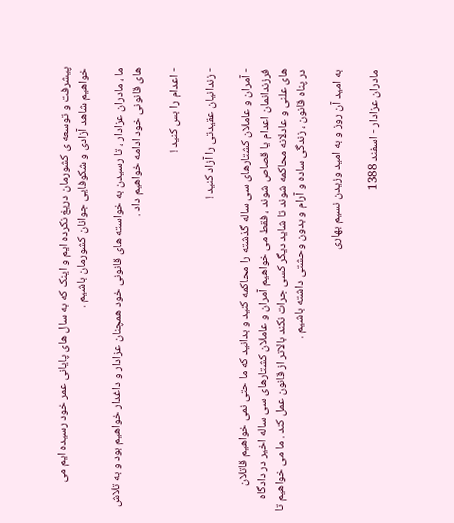پیشرفت و توسعه ی کشورمان دریغ نکرده ایم و اینک که به سال های پایانی عمر خود رسیده ایم می خواهیم شاهد آزادی و شکوفایی جوانان کشورمان باشیم .

ما ، مادران عزادار ، تا رسیدن به خواسته های قانونی خود همچنان عزادار و داغدار خواهیم بود و به تلاش های قانونی خود ادامه خواهیم داد .

- اعدام را بس کنید !

- زندانیان عقیدتی را آزاد کنید !

- آمران و عاملان کشتارهای سی ساله گذشته را محاکمه کنید و بدانید که ما حتی نمی خواهیم قاتلان فرزندانمان اعدام یا قصاص شوند ، فقط می خواهیم آمران و عاملان کشتارهای سی ساله اخیر در دادگاه های علنی و عادلانه محاکمه شوند تا شاید دیگر کسی جرات نکند بالاتر از قانون عمل کند . ما می خواهیم تا در پناه قانون ، زندگی ساده و آرام و بدون وحشتی داشته باشیم .

به امید آن روز و به امید وزیدن نسیم بهاری

مادران عزادار - اسفند 1388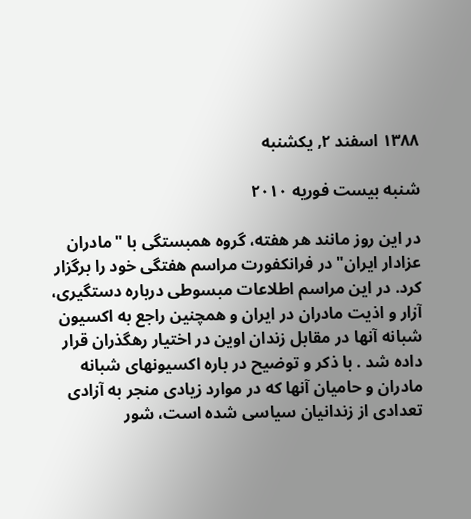۱۳۸۸ اسفند ۲, یکشنبه

شنبه بیست فوریه ٢٠١٠

در این روز مانند هر هفته، گروه همبستگی با "مادران عزادار ایران" در فرانکفورت مراسم هفتگی خود را برگزار کرد. در این مراسم اطلاعات مبسوطی درباره دستگیری، آزار و اذیت مادران در ایران و همچنین راجع به اکسیون شبانه آنها در مقابل زندان اوین در اختیار رهگذران قرار داده شد . با ذکر و توضیح در باره اکسیونهای شبانه مادران و حامیان آنها که در موارد زیادی منجر به آزادی تعدادی از زندانیان سیاسی شده است، شور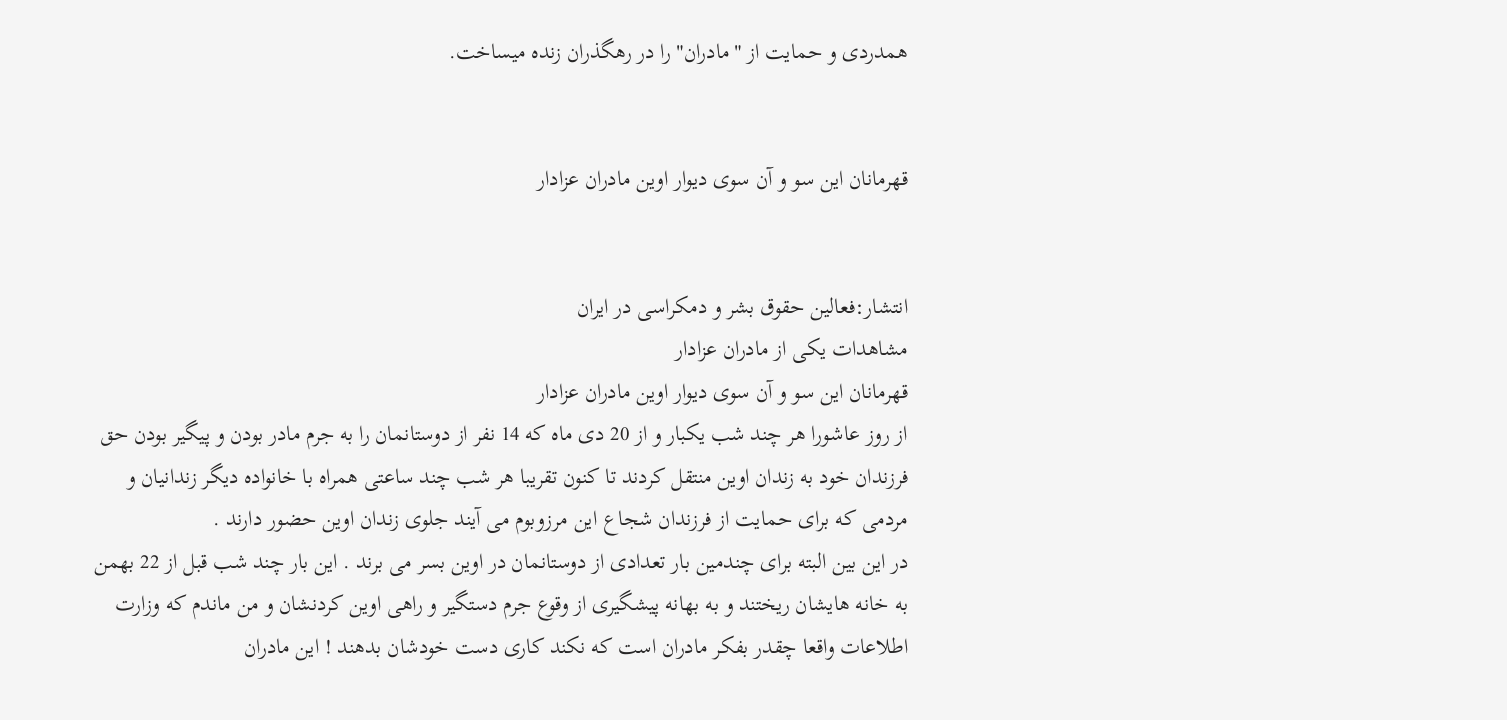همدردی و حمایت از "مادران" را در رهگذران زنده میساخت.


قهرمانان این سو و آن سوی دیوار اوین مادران عزادار


انتشار:فعالین حقوق بشر و دمکراسی در ایران
مشاهدات یکی از مادران عزادار
قهرمانان این سو و آن سوی دیوار اوین مادران عزادار
از روز عاشورا هر چند شب یکبار و از 20 دی ماه که 14 نفر از دوستانمان را به جرم مادر بودن و پیگیر بودن حق فرزندان خود به زندان اوین منتقل کردند تا کنون تقریبا هر شب چند ساعتی همراه با خانواده دیگر زندانیان و مردمی که برای حمایت از فرزندان شجاع این مرزوبوم می آیند جلوی زندان اوین حضور دارند .
در این بین البته برای چندمین بار تعدادی از دوستانمان در اوین بسر می برند . این بار چند شب قبل از 22 بهمن به خانه هایشان ریختند و به بهانه پیشگیری از وقوع جرم دستگیر و راهی اوین کردنشان و من ماندم که وزارت اطلاعات واقعا چقدر بفکر مادران است که نکند کاری دست خودشان بدهند ! این مادران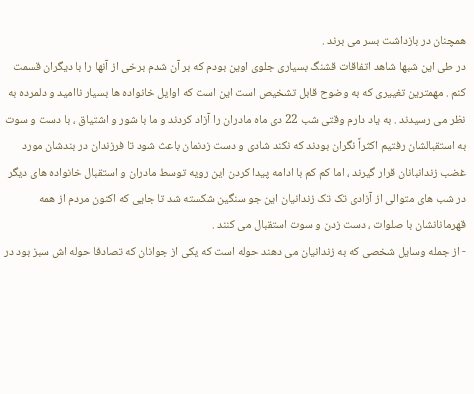همچنان در بازداشت بسر می برند .
در طی این شبها شاهد اتفاقات قشنگ بسیاری جلوی اوین بودم که بر آن شدم برخی از آنها را با دیگران قسمت کنم . مهمترین تغییری که به وضوح قابل تشخیص است این است که اوایل خانواده ها بسیار ناامید و دلمرده به نظر می رسیدند . به یاد دارم وقتی شب 22 دی ماه مادران را آزاد کردند و ما با شور و اشتیاق ، با دست و سوت به استقبالشان رفتیم اکثراً نگران بودند که نکند شادی و دست زدنمان باعث شود تا فرزندان در بندشان مورد غضب زندانبانان قرار گیرند ، اما کم کم با ادامه پیدا کردن این رویه توسط مادران و استقبال خانواده های دیگر در شب های متوالی از آزادی تک تک زندانیان این جو سنگین شکسته شد تا جایی که اکنون مردم از همه قهرمانانشان با صلوات ، دست زدن و سوت استقبال می کنند .
- از جمله وسایل شخصی که به زندانیان می دهند حوله است که یکی از جوانان که تصادفا حوله اش سبز بود در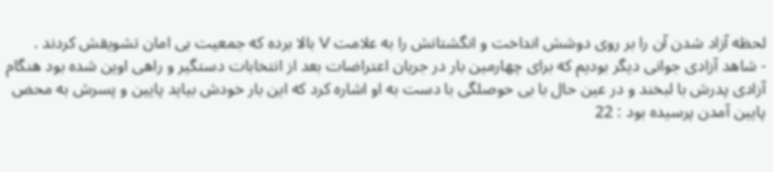لحظه آزاد شدن آن را بر روی دوشش انداخت و انگشتانش را به علامت V بالا برده که جمعیت بی امان تشویقش کردند .
- شاهد آزادی جوانی دیگر بودیم که برای چهارمین بار در جریان اعتراضات بعد از انتخابات دستگیر و راهی اوین شده بود هنگام آزادی پدرش با لبخند و در عین حال با بی حوصلگی با دست به او اشاره کرد که این بار خودش بیاید پایین و پسرش به محض پایین آمدن پرسیده بود : 22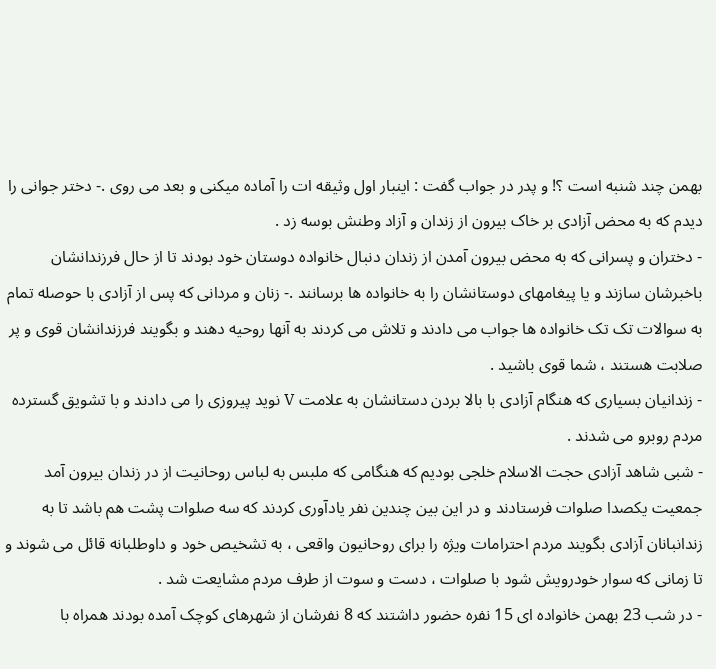بهمن چند شنبه است ؟! و پدر در جواب گفت : اینبار اول وثیقه ات را آماده میکنی و بعد می روی .- دختر جوانی را دیدم که به محض آزادی بر خاک بیرون از زندان و آزاد وطنش بوسه زد .
- دختران و پسرانی که به محض بیرون آمدن از زندان دنبال خانواده دوستان خود بودند تا از حال فرزندانشان باخبرشان سازند و یا پیغامهای دوستانشان را به خانواده ها برسانند .- زنان و مردانی که پس از آزادی با حوصله تمام به سوالات تک تک خانواده ها جواب می دادند و تلاش می کردند به آنها روحیه دهند و بگویند فرزندانشان قوی و پر صلابت هستند ، شما قوی باشید .
- زندانیان بسیاری که هنگام آزادی با بالا بردن دستانشان به علامت V نوید پیروزی را می دادند و با تشویق گسترده مردم روبرو می شدند .
- شبی شاهد آزادی حجت الاسلام خلجی بودیم که هنگامی که ملبس به لباس روحانیت از در زندان بیرون آمد جمعیت یکصدا صلوات فرستادند و در این بین چندین نفر یادآوری کردند که سه صلوات پشت هم باشد تا به زندانبانان آزادی بگویند مردم احترامات ویژه را برای روحانیون واقعی ، به تشخیص خود و داوطلبانه قائل می شوند و تا زمانی که سوار خودرویش شود با صلوات ، دست و سوت از طرف مردم مشایعت شد .
- در شب 23 بهمن خانواده ای 15 نفره حضور داشتند که 8 نفرشان از شهرهای کوچک آمده بودند همراه با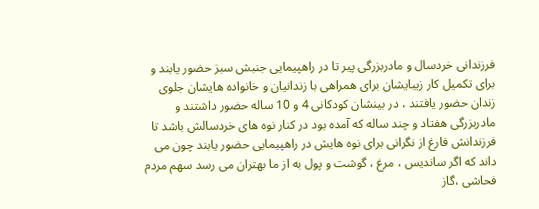فرزندانی خردسال و مادربزرگی پیر تا در راهپیمایی جنبش سبز حضور یابند و برای تکمیل کار زیبایشان برای همراهی با زندانیان و خانواده هایشان جلوی زندان حضور یافتند ، در بینشان کودکانی 4 و 10 ساله حضور داشتند و مادربزرگی هفتاد و چند ساله که آمده بود در کنار نوه های خردسالش باشد تا فرزندانش فارغ از نگرانی برای نوه هایش در راهپیمایی حضور یابند چون می داند که اگر ساندیس ، مرغ ، گوشت و پول به از ما بهتران می رسد سهم مردم فحاشی ،گاز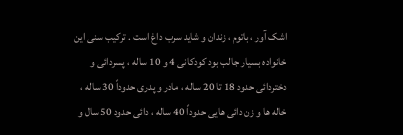اشک آور ، باتوم ، زندان و شاید سرب داغ است . ترکیب سنی این خانواده بسیار جالب بود کودکانی 4 و 10 ساله ، پسردائی و دختردائی حدود 18 تا 20 ساله ، مادر و پدری حدوداً 30 ساله ، خاله ها و زن دائی هایی حدوداً 40 ساله ، دائی حدود 50 سال و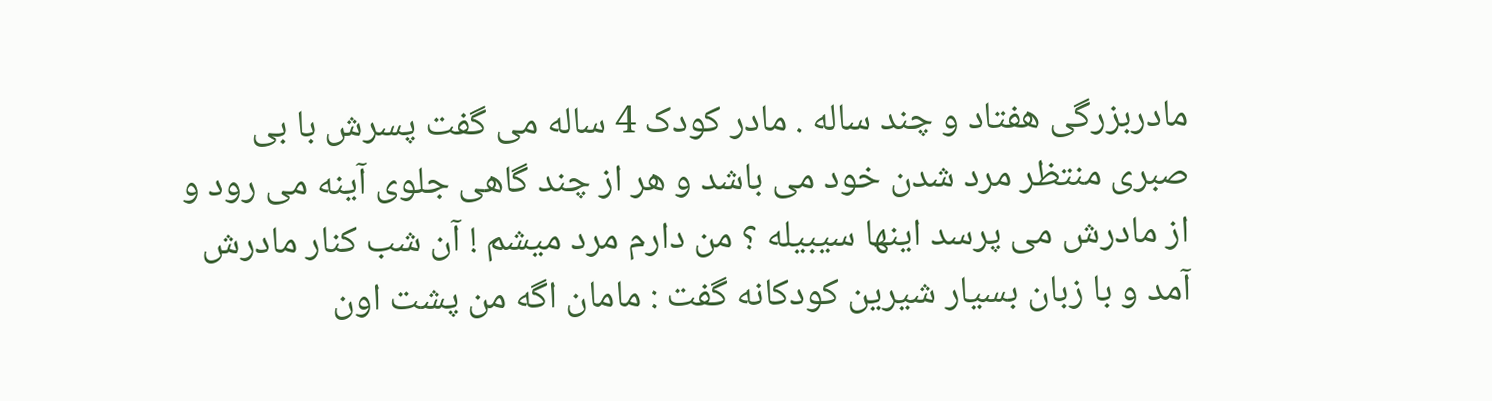مادربزرگی هفتاد و چند ساله . مادر کودک 4 ساله می گفت پسرش با بی صبری منتظر مرد شدن خود می باشد و هر از چند گاهی جلوی آینه می رود و از مادرش می پرسد اینها سیبیله ؟ من دارم مرد میشم ! آن شب کنار مادرش آمد و با زبان بسیار شیرین کودکانه گفت : مامان اگه من پشت اون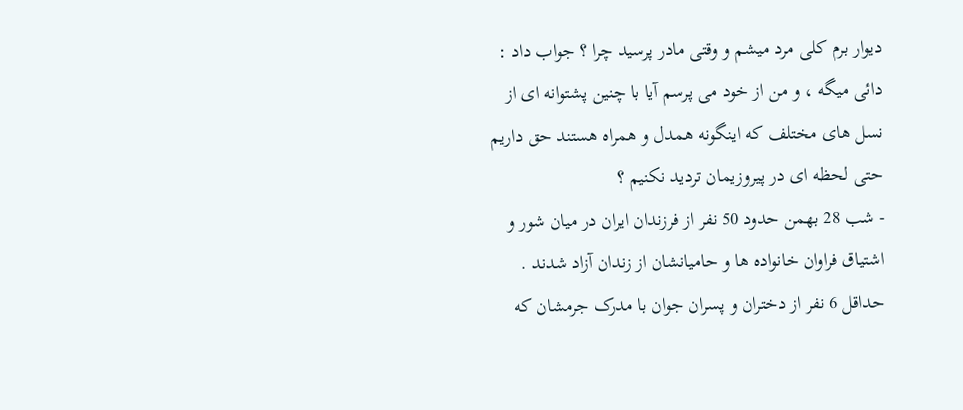دیوار برم کلی مرد میشم و وقتی مادر پرسید چرا ؟ جواب داد : دائی میگه ، و من از خود می پرسم آیا با چنین پشتوانه ای از نسل های مختلف که اینگونه همدل و همراه هستند حق داریم حتی لحظه ای در پیروزیمان تردید نکنیم ؟
- شب 28 بهمن حدود 50 نفر از فرزندان ایران در میان شور و اشتیاق فراوان خانواده ها و حامیانشان از زندان آزاد شدند . حداقل 6 نفر از دختران و پسران جوان با مدرک جرمشان که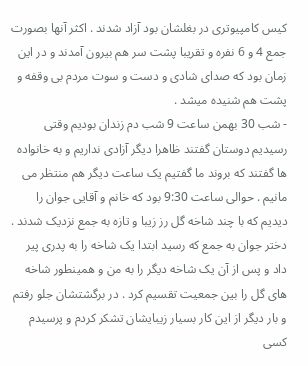کیس کامپیوتری در بغلشان بود آزاد شدند . اکثر آنها بصورت جمع 4 و 6 نفره و تقریبا پشت سر هم بیرون آمدند و در این زمان بود که صدای شادی و دست و سوت مردم بی وقفه و پشت هم شنیده میشد .
- شب 30 بهمن ساعت 9 شب دم زندان بودیم وقتی رسیدیم دوستان گفتند ظاهرا دیگر آزادی نداریم و به خانواده ها گفتند که بروند ما گفتیم یک ساعت دیگر هم منتظر می مانیم . حوالی ساعت 9:30 بود که خانم و آقایی جوان را دیدیم که با چند شاخه گل رز زیبا و تازه به جمع نزدیک شدند . دختر جوان به جمع که رسید ابتدا یک شاخه را به پدری پیر داد و پس از آن یک شاخه دیگر را به من و همینطور شاخه های گل را بین جمعیت تقسیم کرد . در برگشتشان جلو رفتم و بار دیگر از این کار بسیار زیبایشان تشکر کردم و پرسیدم کسی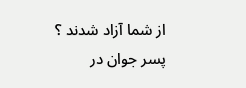از شما آزاد شدند ؟ پسر جوان در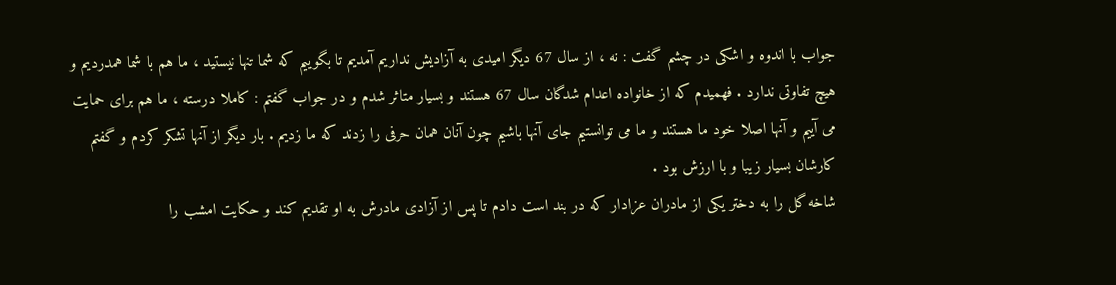جواب با اندوه و اشکی در چشم گفت : نه ، از سال 67 دیگر امیدی به آزادیش نداریم آمدیم تا بگوییم که شما تنها نیستید ، ما هم با شما همدردیم و هیچ تفاوتی ندارد . فهمیدم که از خانواده اعدام شدگان سال 67 هستند و بسیار متاثر شدم و در جواب گفتم : کاملا درسته ، ما هم برای حمایت می آییم و آنها اصلا خود ما هستند و ما می توانستیم جای آنها باشیم چون آنان همان حرفی را زدند که ما زدیم . بار دیگر از آنها تشکر کردم و گفتم کارشان بسیار زیبا و با ارزش بود .
شاخه گل را به دختر یکی از مادران عزادار که در بند است دادم تا پس از آزادی مادرش به او تقدیم کند و حکایت امشب را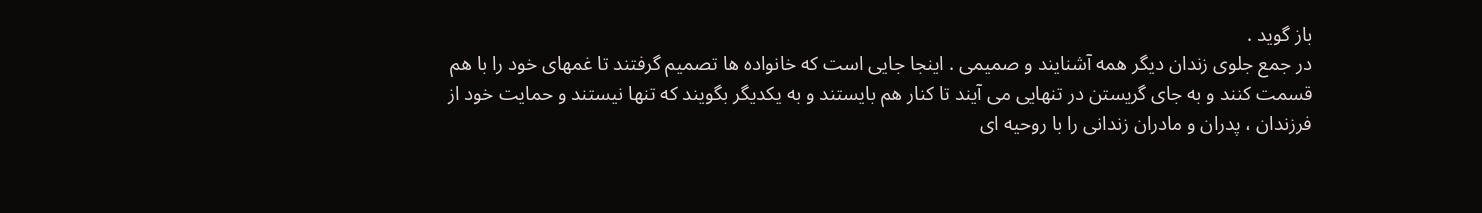باز گوید .
در جمع جلوی زندان دیگر همه آشنایند و صمیمی . اینجا جایی است که خانواده ها تصمیم گرفتند تا غمهای خود را با هم قسمت کنند و به جای گریستن در تنهایی می آیند تا کنار هم بایستند و به یکدیگر بگویند که تنها نیستند و حمایت خود از فرزندان ، پدران و مادران زندانی را با روحیه ای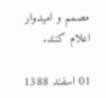مصمم و امیدوار اعلام کنند.

01 اسفند 1388